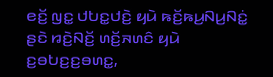ꤕꤢꤩ꤬ ꤜꤢ꤭ ꤓꤝꤢ꤭ꤓꤢꤧ꤬ ꤟꤣꤧ ꤒꤢꤩ꤬ꤒꤣ꤬ꤡꤣ꤬ꤡꤢꤦ꤭ ꤔꤢꤧ ꤙꤢꤧ꤬ꤡꤢꤩ꤬ ꤛꤢꤩ꤬ꤏꤛꤢꤨ ꤟꤣꤧ ꤢ꤬ꤋꤝꤢ꤬ꤢ꤬ꤋꤛꤢ꤭,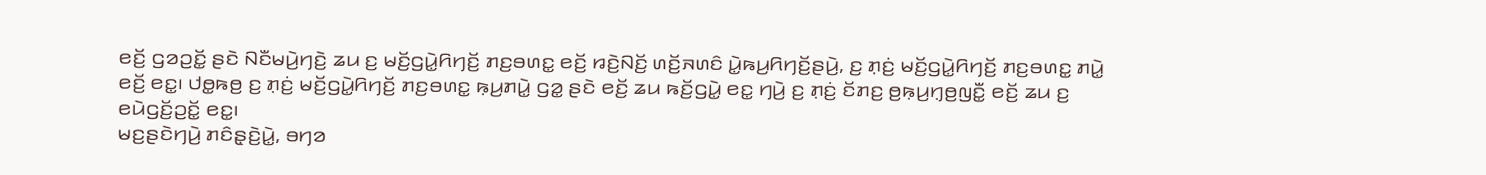ꤕꤢꤩ꤬ ꤞꤤꤑꤢꤩ꤭ ꤔꤢꤧ ꤡꤢꤪꤗꤣꤧ꤬ꤚꤢꤧ꤬ ꤘꤣ ꤢ꤬ ꤗꤢꤩ꤬ꤞꤣꤧ꤭ꤖꤚꤢꤩ꤬ ꤊꤢ꤬ꤋꤛꤢ꤭ ꤕꤢꤩ꤬ ꤙꤢꤧ꤬ꤡꤢꤩ꤬ ꤛꤢꤩ꤬ꤏꤛꤢꤨ ꤣꤧ꤭ꤒꤣ꤬ꤖꤚꤢꤩ꤬ꤔꤣꤧ꤬, ꤢ꤬ ꤊ꤫ꤢꤦ꤬ ꤗꤢꤩ꤬ꤞꤣꤧ꤭ꤖꤚꤢꤩ꤬ ꤊꤢ꤬ꤋꤛꤢ꤭ ꤊꤣꤧ꤭ ꤕꤢꤩ꤬ ꤕꤢ꤭꤯ ꤓꤥ꤭ꤒꤥ꤬ ꤢ꤬ ꤊ꤫ꤢꤦ꤬ ꤗꤢꤩ꤬ꤞꤣꤧ꤭ꤖꤚꤢꤩ꤬ ꤊꤢ꤬ꤋꤛꤢ꤭ ꤒ꤫ꤣ꤬ꤊꤣꤧ꤭ ꤞꤤ꤭ ꤔꤢꤧ ꤕꤢꤩ꤬ ꤘꤣ ꤒꤢꤩ꤬ꤞꤣꤧ꤭ ꤕꤢ꤭ ꤚꤣꤧ꤬ ꤢ꤬ ꤊ꤫ꤢꤦ꤬ ꤢꤩꤊꤢ꤬ ꤥ꤬ꤒ꤫ꤣ꤬ꤚ꤫ꤥ꤬ꤜꤢꤪ꤭ ꤕꤢꤩ꤬ ꤘꤣ ꤢ꤬ ꤕꤣꤧꤞꤢꤩ꤬ꤑꤢꤩ꤭ ꤕꤢ꤭꤯
ꤗꤢ꤬ꤔꤢꤧꤚꤣꤧ꤬ ꤊꤢꤨꤔ꤫ꤢꤧ꤬ꤣꤧ꤭, ꤋꤚꤤ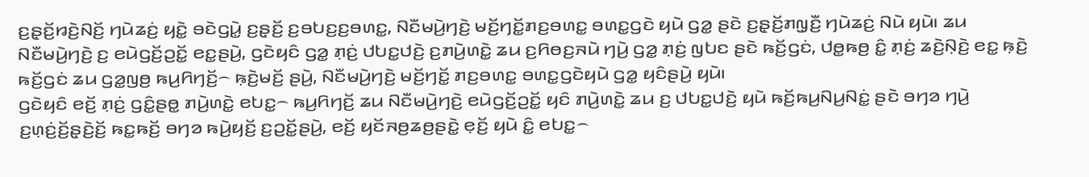ꤢ꤬ꤔ꤫ꤢꤩ꤬ꤙꤢꤧ꤬ꤡꤢꤩ꤬ ꤚꤣꤧꤘꤢꤦ꤬ ꤟꤢꤧ꤭ ꤋꤢꤧꤞꤣꤧ꤭ ꤢ꤬ꤔ꤫ꤢꤩ꤬ ꤢ꤬ꤋꤝꤢ꤬ꤢ꤬ꤋꤛꤢ꤭, ꤡꤢꤪꤗꤣꤧ꤬ꤚꤢꤧ꤬ ꤗꤢꤩ꤬ꤚꤢꤩ꤭ꤊꤢ꤬ꤋꤛꤢ꤭ ꤋꤛꤢ꤭ꤞꤢꤧ ꤟꤣꤧ ꤞꤤ꤭ ꤔꤢꤧ ꤢ꤬ꤔ꤫ꤢꤩ꤬ꤊꤜ꤫ꤢꤪ꤬ ꤚꤣꤧꤘꤢꤦ꤬ ꤡꤣꤧ ꤟꤣꤧ꤯ ꤘꤣ ꤡꤢꤪꤗꤣꤧ꤬ꤚꤢꤧ꤬ ꤢ꤬ ꤕꤣꤧꤞꤢꤩ꤬ꤑꤢꤩ꤭ ꤕꤢ꤭ꤔꤣꤧ꤬, ꤞꤢꤧꤟꤢꤨ ꤞꤤ꤭ ꤊ꤫ꤢꤦ꤬ ꤓꤝꤢ꤭ꤓꤢꤧ꤬ ꤢ꤬ꤊꤣꤧ꤬ꤛꤢꤧ꤭ ꤘꤣ ꤢ꤬ꤖꤥꤢ꤬ꤏꤣꤧ ꤚꤣꤧ꤬ ꤞꤤ꤭ ꤊ꤫ꤢꤦ꤬ ꤜꤝꤢ ꤔꤢꤧ ꤒꤢꤩ꤬ꤞꤢꤦ, ꤓꤥ꤭ꤒꤥ꤬ ꤢꤨ꤭ ꤊ꤫ꤢꤦ꤬ ꤘꤢꤧ꤬ꤡ꤫ꤢꤧ꤬ ꤕꤢ꤭ ꤒ꤫ꤢꤧ꤬ ꤒꤢꤩ꤬ꤞꤢꤦ ꤘꤣ ꤞꤤ꤭ꤜꤥ꤬ ꤒꤣ꤬ꤖꤚꤢꤩ꤬꤮ ꤒ꤫ꤢꤧ꤬ꤗꤢꤩ꤬ ꤔꤣꤧ꤬, ꤡꤢꤪꤗꤣꤧ꤬ꤚꤢꤧ꤬ ꤗꤢꤩ꤬ꤚꤢꤩ꤭ ꤊꤢ꤬ꤋꤛꤢ꤭ ꤋꤛꤢ꤭ꤞꤢꤧꤟꤣꤧ ꤞꤤ꤭ ꤟꤢꤨꤔꤣꤧ꤬ ꤟꤣꤧ꤯
ꤞꤢꤧꤟꤢꤨ ꤕꤢꤩ꤬ ꤊ꤫ꤢꤦ꤬ ꤞꤢꤨ꤭ꤔꤥ꤭ ꤊꤣꤧ꤬ꤛꤢꤧ꤭ ꤕꤝꤢ꤭꤮ ꤒꤣ꤬ꤖꤚꤢꤩ꤬ ꤘꤣ ꤡꤢꤪꤗꤣꤧ꤬ꤚꤢꤧ꤬ ꤕꤣꤧꤞꤢꤩ꤬ꤑꤢꤩ꤭ ꤟꤢꤨ ꤊꤣꤧ꤬ꤛꤢꤧ꤭ ꤘꤣ ꤢ꤬ ꤓꤝꤢ꤭ꤓꤢꤧ꤬ ꤟꤣꤧ ꤒꤢꤩ꤬ꤒꤣ꤬ꤡꤣ꤬ꤡꤢꤦ꤭ ꤔꤢꤧ ꤋꤚꤤ ꤚꤣꤧ꤬ ꤢ꤬ꤛ꤫ꤢꤦ꤬ꤢꤩ꤬ꤔ꤫ꤢꤧ꤬ꤢꤩ꤬ ꤒꤢ꤭ꤒꤢꤩ꤬ ꤋꤚꤤ ꤒꤣꤧ꤬ꤟꤢꤩ꤬ ꤢ꤬ꤑꤢꤩ꤭ꤔꤣꤧ꤬, ꤕꤢꤩ꤬ ꤟꤢꤩꤏꤥ꤬ꤘꤥ꤬ꤔꤢꤧ꤭ ꤕ꤫ꤢꤩ꤬ ꤟꤣꤧ ꤢꤨ꤭ ꤕꤝꤢ꤭꤮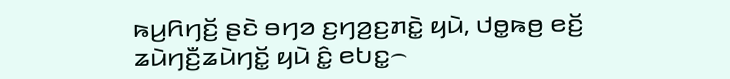ꤒꤣ꤬ꤖꤚꤢꤩ꤬ ꤔꤢꤧ ꤋꤚꤤ ꤢ꤬ꤚꤤ꤬ꤢ꤬ꤊꤢꤧ꤭ ꤟꤣꤧ, ꤓꤥ꤭ꤒꤥ꤬ ꤕꤢꤩ꤬ ꤘꤣꤧꤚꤢꤪ꤬ꤘꤣꤧꤚꤢꤩ꤭ ꤟꤣꤧ ꤢꤨ꤭ ꤕꤝꤢ꤭꤮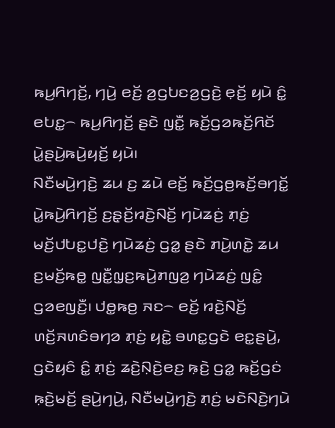ꤒꤣ꤬ꤖꤚꤢꤩ꤬, ꤚꤣꤧ꤬ ꤕꤢꤩ꤬ ꤤ꤬ꤞꤝꤢꤤ꤬ꤞꤢꤧ꤬ ꤕ꤫ꤢꤩ꤬ ꤟꤣꤧ ꤢꤨ꤭ ꤕꤝꤢ꤭꤮ ꤒꤣ꤬ꤖꤚꤢꤩ꤬ ꤔꤢꤧ ꤜꤢꤪ꤭ ꤒꤢꤩ꤬ꤞꤤꤒꤢꤩ꤬ꤖꤢꤩ ꤣꤧ꤭ꤔꤣꤧ꤬ꤒꤣꤧ꤬ꤟꤢꤩ꤬ ꤟꤣꤧ꤯
ꤡꤢꤪꤗꤣꤧ꤬ꤚꤢꤧ꤬ ꤘꤣ ꤢ꤬ ꤘꤣꤧ ꤕꤢꤩ꤬ ꤒꤢꤩ꤬ꤞꤥ꤬ꤒꤢꤩ꤬ꤋꤚꤢꤩ꤭ ꤣꤧ꤭ꤒꤣꤧ꤬ꤖꤚꤢꤩ꤬ ꤢ꤬ꤔ꤫ꤢꤩ꤬ꤙꤢꤧ꤬ꤡꤢꤩ꤬ ꤚꤣꤧꤘꤢꤦ꤬ ꤊ꤫ꤢꤦ꤬ ꤗꤢꤩ꤬ꤓꤝꤢ꤭ꤓꤢꤧ꤬ ꤚꤣꤧꤘꤢꤦ꤬ ꤞꤤ꤭ ꤔꤢꤧ ꤊꤣꤧ꤬ꤛꤢꤧ꤭ ꤘꤣ ꤢ꤬ꤗꤢꤩ꤬ꤒꤥ꤭ ꤜꤢꤪ꤭ꤜ꤫ꤢ꤬ꤒꤣꤧ꤬ꤊꤜꤤ꤬ ꤚꤣꤧꤘꤢꤦ꤬ ꤜꤢꤨ꤭ ꤞꤤꤕꤜꤢꤪ꤬꤯ ꤓꤥ꤭ꤒꤥ꤬ ꤏꤢ꤮ ꤕꤢꤩ꤬ ꤙꤢꤧ꤬ꤡꤢꤩ꤬ ꤛꤢꤩ꤬ꤏꤛꤢꤨꤋꤚꤤ ꤊ꤫ꤢꤦ꤬ ꤟꤢꤧ꤭ ꤋꤛꤢ꤭ꤞꤢꤧ ꤕꤢ꤭ꤔꤣꤧ꤬, ꤞꤢꤧꤟꤢꤨ ꤢꤨ꤭ ꤊ꤫ꤢꤦ꤬ ꤘꤢꤧ꤬ꤡ꤫ꤢꤧ꤬ꤕꤢ꤬ ꤒ꤫ꤢꤧ꤬ ꤞꤤ꤭ ꤒꤢꤩ꤬ꤞꤢꤦ ꤒ꤫ꤢꤧ꤬ꤗꤢꤩ꤬ ꤔꤣꤧ꤬ꤚꤣꤧ꤬, ꤡꤢꤪꤗꤣꤧ꤬ꤚꤢꤧ꤬ ꤊ꤫ꤢꤦ꤬ ꤗꤢꤧꤡꤢꤧ꤬ꤚꤣꤧ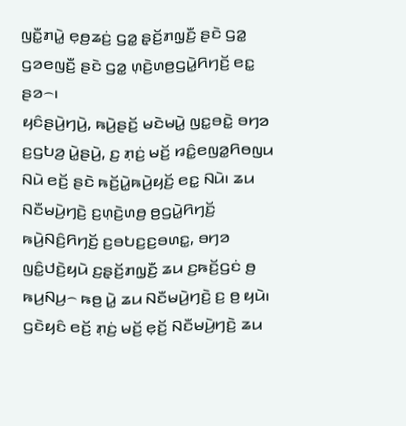ꤜꤢꤪ꤭ꤊꤣꤧ꤭ ꤕ꤫ꤥ꤬ꤘꤢꤦ꤬ ꤞꤤ꤭ ꤔ꤫ꤢꤩ꤬ꤊꤜ꤫ꤢꤪ꤬ ꤔꤢꤧ ꤞꤤ꤭ ꤞꤤꤕꤜꤢꤪ꤬ ꤔꤢꤧ ꤞꤤ꤭ ꤛ꤫ꤢꤧ꤬ꤛꤥ꤬ꤞꤣꤧ꤭ꤖꤚꤢꤩ꤬ ꤕꤢ꤭ ꤔꤤ꤮꤯
ꤟꤢꤨꤔꤣꤧ꤬ꤚꤣꤧ꤬, ꤒꤣꤧ꤬ꤔꤢꤩ꤬ ꤗꤢꤧꤗꤣꤧ꤭ ꤜꤢ꤭ꤋꤢꤧ꤭ ꤋꤚꤤ ꤢ꤬ꤞꤝꤤ꤬ ꤣꤧ꤭ꤔꤣꤧ꤬, ꤢ꤬ ꤊ꤫ꤢꤦ꤬ ꤗꤢꤩ꤬ ꤙꤢꤨ꤭ꤕꤜꤤ꤭ꤖꤥꤜꤣ ꤡꤣꤧ ꤕꤢꤩ꤬ ꤔꤢꤧ ꤒꤢꤩ꤬ꤣꤧ꤭ꤒꤣꤧ꤬ꤟꤢꤩ꤬ ꤕꤢ꤭ ꤡꤣꤧ꤯ ꤘꤣ ꤡꤢꤪꤗꤣꤧ꤬ꤚꤢꤧ꤬ ꤢ꤬ꤛ꤫ꤢꤧ꤬ꤛꤥ꤬ ꤥ꤬ꤞꤣꤧ꤭ꤖꤚꤢꤩ꤬ ꤒꤣꤧ꤬ꤡꤢꤨ꤬ꤖꤚꤢꤩ꤬ ꤢ꤬ꤋꤝꤢ꤬ꤢ꤬ꤋꤛꤢ꤭, ꤋꤚꤤ ꤜꤢꤨ꤭ꤓꤢꤧ꤬ꤟꤣꤧ ꤢ꤬ꤔ꤫ꤢꤩ꤬ꤊꤜ꤫ꤢꤪ꤬ ꤘꤣ ꤢ꤬ꤒꤢꤩ꤬ꤞꤢꤦ ꤥ꤬ ꤒꤣ꤬ꤡꤣ꤬꤮ ꤒꤥ꤬ ꤣꤧ꤭ ꤘꤣ ꤡꤢꤪꤗꤣꤧ꤬ꤚꤢꤧ꤬ ꤢ꤬ ꤥ꤬ ꤟꤣꤧ꤯ ꤞꤢꤧꤟꤢꤨ ꤕꤢꤩ꤬ ꤊ꤫ꤢꤦ꤬ ꤗꤢꤩ꤬ ꤕ꤫ꤢꤩ꤬ ꤡꤢꤪꤗꤣꤧ꤬ꤚꤢꤧ꤬ ꤘꤣ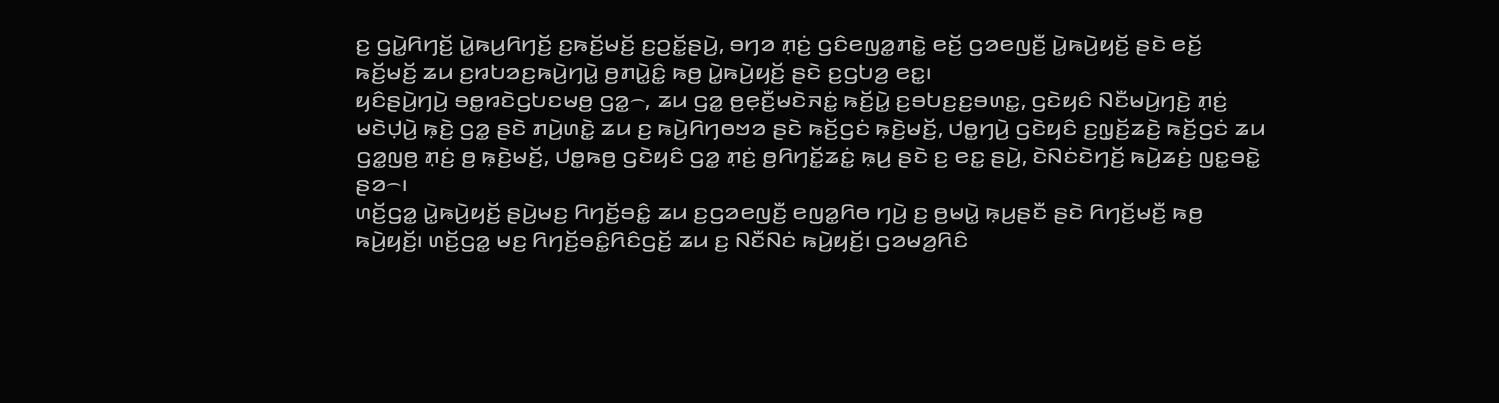ꤢ꤬ ꤞꤣꤧ꤭ꤖꤚꤢꤩ꤬ ꤣꤧ꤭ꤒꤣ꤬ꤖꤚꤢꤩ꤬ ꤢ꤬ꤒꤢꤩ꤬ꤗꤢꤩ꤬ ꤢ꤬ꤑꤢꤩ꤭ꤔꤣꤧ꤬, ꤋꤚꤤ ꤊ꤫ꤢꤦ꤬ ꤞꤢꤨꤕꤜꤤ꤭ꤊꤢꤧ꤭ ꤕꤢꤩ꤬ ꤞꤤꤕꤜꤢꤪ꤬ ꤣꤧ꤭ꤒꤣꤧ꤬ꤟꤢꤩ꤬ ꤔꤢꤧ ꤕꤢꤩ꤬ ꤒꤢꤩ꤬ꤗꤢꤩ꤬ ꤘꤣ ꤢ꤬ꤙꤝꤤꤢ꤬ꤒꤣꤧ꤬ꤚꤣꤧ꤭ ꤥ꤬ꤊꤣꤧ꤭ꤢꤨ꤭ ꤒꤥ꤬ ꤣꤧ꤭ꤒꤣꤧ꤬ꤟꤢꤩ꤬ ꤔꤢꤧ ꤢ꤬ꤞꤝꤤ꤬ ꤕꤢ꤭꤯
ꤟꤢꤨꤔꤣꤧ꤬ꤚꤣꤧ꤬ ꤋꤥ꤭ꤙꤢꤧꤞꤝꤢꤗꤥ꤬ ꤞꤤ꤭꤮, ꤘꤣ ꤞꤤ꤭ ꤥ꤬ꤕ꤫ꤢꤪ꤬ꤗꤢꤧꤏꤢꤦ꤭ ꤒꤢꤩ꤬ꤣꤧ꤭ ꤢ꤬ꤋꤝꤢ꤬ꤢ꤬ꤋꤛꤢ꤭, ꤞꤢꤧꤟꤢꤨ ꤡꤢꤪꤗꤣꤧ꤬ꤚꤢꤧ꤬ ꤊ꤫ꤢꤦ꤬ ꤗꤢꤧꤓ꤫ꤣꤧ꤬ ꤒ꤫ꤢꤧ꤬ ꤞꤤ꤭ ꤔꤢꤧ ꤊꤣꤧ꤬ꤛꤢꤧ꤭ ꤘꤣ ꤢ꤬ ꤒꤣꤧ꤬ꤖꤚꤥꤠꤤ ꤔꤢꤧ ꤒꤢꤩ꤬ꤞꤢꤦ ꤒ꤫ꤢꤧ꤬ꤗꤢꤩ꤬, ꤓꤥ꤭ꤚꤣꤧ꤬ ꤞꤢꤧꤟꤢꤨ ꤢ꤬ꤜ꤫ꤢꤩ꤬ꤘꤢꤧ꤬ ꤒꤢꤩ꤬ꤞꤢꤦ ꤘꤣ ꤞꤤ꤭ꤜꤥ꤬ ꤊ꤫ꤢꤦ꤬ ꤥ꤬ ꤒ꤫ꤢꤧ꤬ꤗꤢꤩ꤬, ꤓꤥ꤭ꤒꤥ꤬ ꤞꤢꤧꤟꤢꤨ ꤞꤤ꤭ ꤊ꤫ꤢꤦ꤬ ꤥ꤬ꤖꤚꤢꤩ꤭ꤘꤢꤦ꤭ ꤒ꤫ꤣ꤬ ꤔꤢꤧ ꤢ꤬ ꤕꤢ꤭ ꤔꤣꤧ꤬, ꤢꤧꤡꤢꤦꤢꤧꤚꤢꤩ꤬ ꤒꤣꤧ꤬ꤘꤢꤦ꤬ ꤜꤢ꤭ꤋꤢꤧ꤭ ꤔꤤ꤮꤯
ꤛꤢꤩ꤬ꤞꤤ꤭ ꤣꤧ꤭ꤒꤣꤧ꤬ꤟꤢꤩ꤬ ꤔꤣꤧ꤬ꤗꤢ꤬ ꤖꤚꤢꤩ꤬ꤋꤢꤨ꤭ ꤘꤣ ꤢ꤬ꤞꤤꤕꤜꤢꤪ꤬ ꤕꤜꤤ꤭ꤖꤥ ꤚꤣꤧ꤬ ꤢ꤬ ꤥ꤬ꤗꤣꤧ꤭ ꤒ꤫ꤣ꤬ꤔꤢꤪ ꤔꤢꤧ ꤖꤚꤢꤩ꤬ꤗꤢꤪ꤬ ꤒꤥ꤬ ꤒꤣꤧ꤬ꤟꤢꤩ꤬꤯ ꤛꤢꤩ꤬ꤞꤤ꤭ ꤗꤢ꤬ ꤖꤚꤢꤩ꤬ꤋꤢꤨ꤭ꤖꤢꤨꤞꤢꤩ꤬ ꤘꤣ ꤢ꤬ ꤡꤢꤪꤡꤢꤦ ꤒꤣꤧ꤬ꤟꤢꤩ꤬꤯ ꤞꤤꤗꤤ꤬ꤖꤢꤨ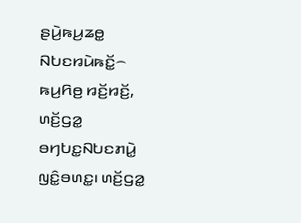ꤔꤣꤧ꤬ꤒꤣ꤬ꤘꤥ꤭ ꤡꤝꤢꤙꤣꤧꤒꤢꤩ꤭꤮ ꤒꤣ꤬ꤖꤥ꤬ ꤙꤢꤩ꤬ꤙꤢꤩ꤬, ꤛꤢꤩ꤬ꤞꤤ꤭ ꤋꤚꤝꤢ꤭ꤡꤝꤢꤊꤣꤧ꤭ ꤜꤢꤨ꤭ꤋꤛꤢ꤭꤯ ꤛꤢꤩ꤬ꤞꤤ꤭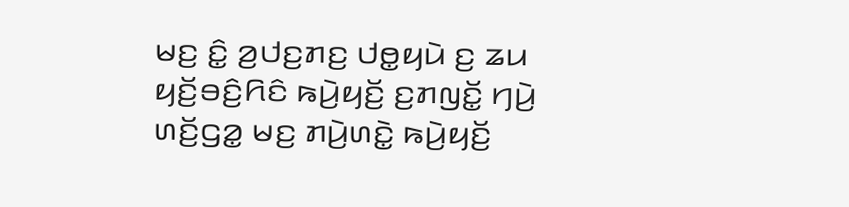ꤗꤢ꤬ ꤢꤨ꤭ ꤤ꤬ꤓꤢ꤬ꤊꤢ꤬ ꤓꤥ꤭ꤟꤣꤧ ꤢ꤬ ꤘꤣ ꤟꤢꤩ꤬ꤋꤢꤨ꤬ꤖꤢꤨ ꤒꤣꤧ꤬ꤟꤢꤩ꤬ ꤢ꤬ꤊꤜꤢꤩ꤭ ꤚꤣꤧ꤬ ꤛꤢꤩ꤬ꤞꤤ꤭ ꤗꤢ꤬ ꤊꤣꤧ꤬ꤛꤢꤧ꤭ ꤒꤣꤧ꤬ꤟꤢꤩ꤬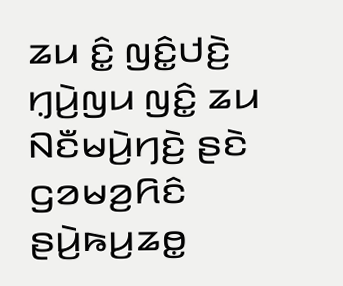ꤘꤣ ꤢꤨ꤭ ꤜꤢꤨ꤭ꤓꤢꤧ꤬ ꤚ꤫ꤣꤧ꤬ꤜꤣ ꤜꤢꤨ꤭ ꤘꤣ ꤡꤢꤪꤗꤣꤧ꤬ꤚꤢꤧ꤬ ꤔꤢꤧ ꤞꤤꤗꤤ꤬ꤖꤢꤨ ꤔꤣꤧ꤬ꤒꤣ꤬ꤘꤥ꤭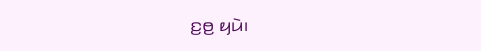ꤢ꤬ꤥ꤬ ꤟꤣꤧ꤯